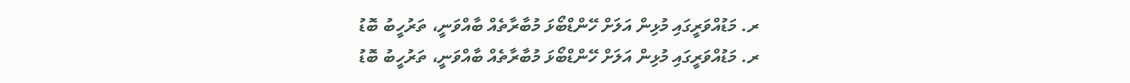ރ. މަޑުއްވަރީގައި މުޅިން އަލަށް ހޭންޑްބޯޅަ މުބާރާތެއް ބާއްވަނީ، ތަރުހީބު ބޮޑު
ރ. މަޑުއްވަރީގައި މުޅިން އަލަށް ހޭންޑްބޯޅަ މުބާރާތެއް ބާއްވަނީ، ތަރުހީބު ބޮޑު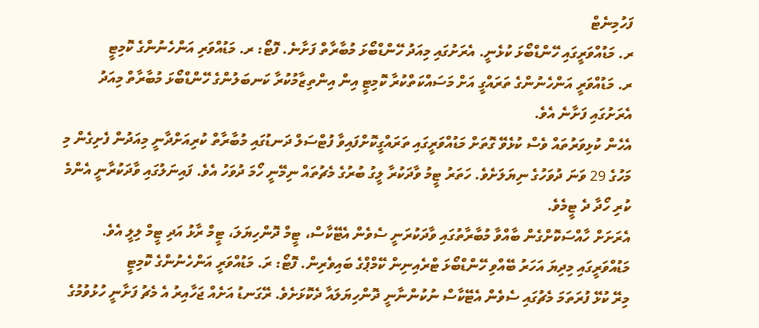ފަހުމިނެޓް
ރ. މަޑުއްވަރީގައި ހޭންޑްބޯޅަ ކުޅެނީ. އެރަށުގައި މިއަދު ހޭންޑްބޯޅަ މުބާރާތް ފަށާނެ. ފޮޓޯ: ރ. މަޑުއްވަރި އަންހެނުންގެ ކޮމިޓީ
ރ. މަޑުއްވަރީ އަންހެނުންގެ ތަރައްގީ އަށް މަސައްކަތްކުރާ ކޮމިޓީ އިން އިންތިޒާމުކުރާ ކަނބަލުންގެ ހޭންޑްބޯޅަ މުބާރާތް މިއަދު އެރަށުގައި ފަށާނެ އެވެ.
އެހެން ކުޅިވަރުތައް ވެސް ކުޅެވޭ ގޮތަށް މަޑުއްވަރީގައި ތަރައްގީކޮށްފައިވާ ފުޓްސަލް ދަނޑުގައި މުބާރާތް ކުރިއަށްދާނީ މިއަދުން ފެށިގެން މި މަހުގެ 29 ވަނަ ދުވަހުގެ ނިޔަލަށެވެ. ހަތަރު ޓީމު ވާދަކުރާ ލީގު ބުރުގެ މެޗުތައް ނިމޭނީ ހޯމަ ދުވަހު އެވެ. ފައިނަލުގައި ވާދަކުރާނީ އެންމެ ކުރި ހޯދާ ދެ ޓީމެވެ.
އެރަށަށް ހާއްސަކޮށްގެން ބާއްވާ މުބާރާތުގައި ވާދަކުރަނީ ސެވެން އެޓޭކާސް، ޓީމް ދޮންހިޔަލަ، ޓީމް ރާޅު އަދި ޓީމް ލިލީ އެވެ.
މަޑުއްވަރީގައި މިދިޔަ އަހަރު ބޭއްވި ހޭންޑްބޯޅަ ޓްރެއިނިން ކޭމްޕްގެ ބައިވެރިން. ފޮޓޯ: ރަ. މަޑުއްވަރީ އަންހެނުންގެ ކޮމިޓީ
މިރޭ ކުޅޭ ފުރަތަމަ މެޗުގައި ސެވެން އެޓޭކާސް ނުކުންނާނީ ދޮންހިޔަލައާ ދެކޮޅަށެވެ. ރޭގަނޑު އަށެއް ޖަހާއިރު އެ މެޗު ފަށާނީ ހުޅުވުމުގެ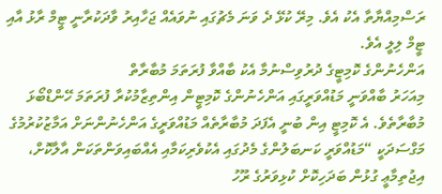ރަސްމިއްޔާތާ އެކު އެވެ. މިރޭ ކުޅޭ ދެ ވަނަ މެޗުގައި ނުވައެއް ޖަހާއިރު ވާދަކުރާނީ ޓީމް ރާޅު އާއި ޓީމް ލިލީ އެވެ.
އަންހެނުންގެ ކޮމިޓީގެ ދުރުވިސްނުމާ އެކު ބާއްވާ ފުރަތަމަ މުބާރާތް
މިއަހަރު ބާއްވަނީ މަޑުއްވަރީގައި އަންހެނުންގެ ކޮމިޓީން އިންތިޒާމުކުރާ ފުރަތަމަ ހޭންޑްބޯޅަ މުބާރާތެވެ. އެ ކޮމިޓީ އިން ބުނީ އެފަދަ މުބާރާތެއް މަޑުއްވަރީގެ އަންހެނުންނަށް އަމާޒުކުރުމުގެ މަގްސަދަކީ “މަޑުއްވަރީ ކަނބަލުންގެ މެދުގައި އެކުވެރިކަމާއި އެއްބައިވަންތަކަން އާލާކޮށް، އިޖުތިމާޢީ ގުޅުން ބަދަހިކޮށް ކުޅިވަރުގެ ރޫހު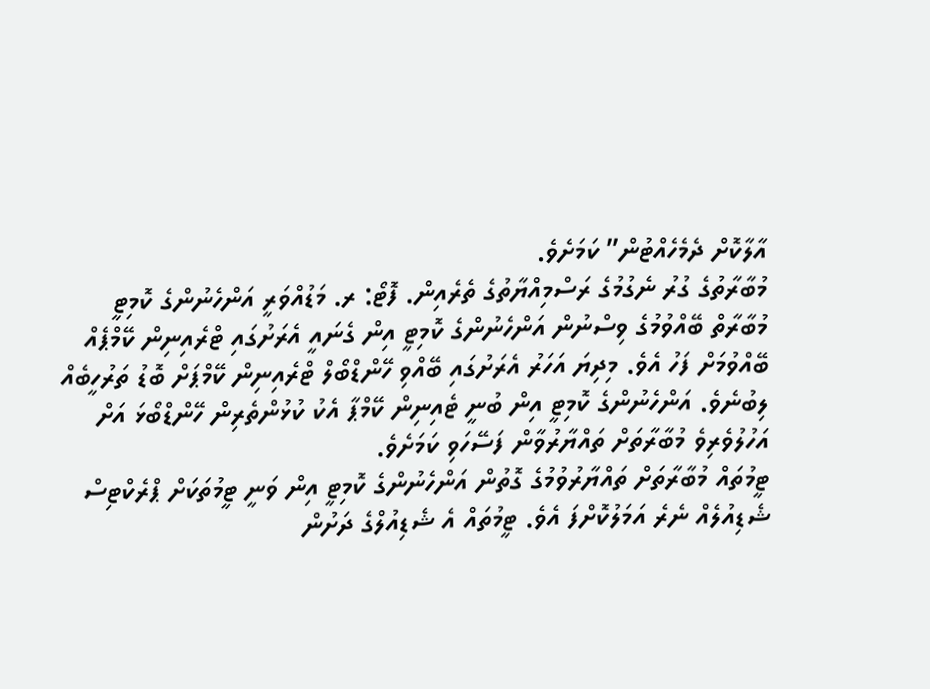އާލާކޮށް ދެމެހެއްޓުން” ކަމަށެވެ.
މުބާރާތުގެ ގުރު ނެގުމުގެ ރަސްމިއްޔާތުގެ ތެރެއިން. ފޮޓޯ: ރ. މަޑުއްވަރީ އަންހެނުންގެ ކޮމިޓީ
މުބާރާތް ބޭއްވުމުގެ ވިސްނުން އަންހެނުންގެ ކޮމިޓީ އިން ގެނައީ އެރަށުގައި ޓްރެއިނިން ކޭމްޕެއް ބޭއްވުމަށް ފަހު އެވެ. މިދިޔަ އަހަރު އެރަށުގައި ބޭއްވި ހޭންޑްބޯލް ޓްރެއިނިން ކޭމްޕަށް ބޮޑު ތަރުހީބެއް ލިބުނެވެ. އަންހެނުންގެ ކޮމިޓީ އިން ބުނީ ޓެއިނިން ކޭމްޕާ އެކު ކުޅުންތެރިން ހޭންޑްބޯޅަ އަށް އަހުލުވެރިވެ މުބާރާތަށް ތައްޔާރުވާން ފަސޭހަވި ކަމަށެވެ.
ޓީމުތައް މުބާރާތަށް ތައްޔާރުވުމުގެ ގޮތުން އަންހެނުންގެ ކޮމިޓީ އިން ވަނީ ޓީމުތަކަށް ޕްރެކްޓިސް ޝެޑިއުލެއް ނެރެ އަމަލުކޮށްފަ އެވެ. ޓީމުތައް އެ ޝެޑިއުލްގެ ދަށުން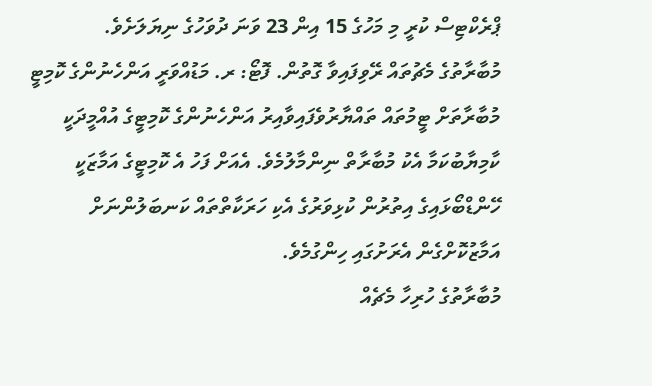ޕްރެކްޓިސް ކުރީ މި މަހުގެ 15 އިން 23 ވަނަ ދުވަހުގެ ނިޔަލަށެވެ.
މުބާރާތުގެ މެޗުތައް ރޭވިފައިވާ ގޮތުން. ފޮޓޯ: ރ. މަޑުއްވަރީ އަންހެނުންގެ ކޮމިޓީ
މުބާރާތަށް ޓީމުތައް ތައްޔާރުވެފައިވާއިރު އަންހެނުންގެ ކޮމިޓީގެ އުއްމީދަކީ ކާމިޔާބުކަމާ އެކު މުބާރާތް ނިންމާލުމެވެ. އެއަށް ފަހު އެ ކޮމިޓީގެ އަމާޒަކީ ހޭންޑްބޯޅައިގެ އިތުރުން ކުޅިވަރުގެ އެކި ހަރަކާތްތައް ކަނބަލުންނަށް އަމާޒުކޮށްގެން އެރަށުގައި ހިންގުމެވެ.
މުބާރާތުގެ ހުރިހާ މެޗެއް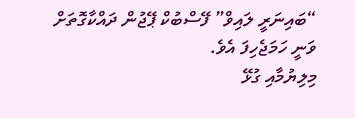“ބައިނަރީ ލައިވް” ފޭސްބުކް ޕޭޖުން ދައްކާގޮތަށް ވަނީ ހަމަޖެހިފަ އެވެ.
މިލިޔުމާއި ގުޅޭ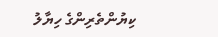ކިޔުންތެރިންގެ ހިޔާލު